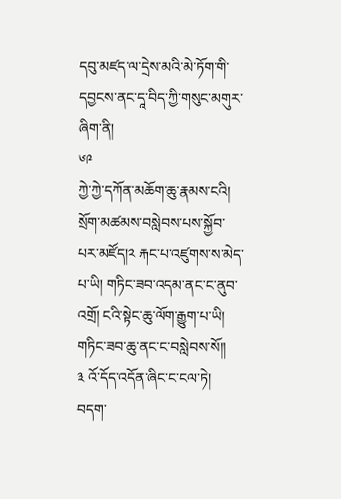དབུ་མཛད་ལ་དྲེས་མའི་མེ་ཏོག་གི་དབྱངས་ནང་དཱ་བིད་ཀྱི་གསུང་མགུར་ཞིག་ནི།
༦༩
ཀྱེ་ཀྱེ་དཀོན་མཆོག་ཆུ་རྣམས་ངའི། སྲོག་མཚམས་བསླེབས་པས་སྐྱོབ་པར་མཛོད།༢ རྐང་པ་འཛུགས་ས་མེད་པ་ཡི། གཏིང་ཟབ་འདམ་ནང་ང་ནུབ་འགྲོ། ངའི་སྟེང་ཆུ་ལོག་རྒྱུག་པ་ཡི། གཏིང་ཟབ་ཆུ་ནང་ང་བསླེབས་སོ༎
༣ འོ་དོད་འདོན་ཞིང་ང་ངལ་ཏེ། བདག་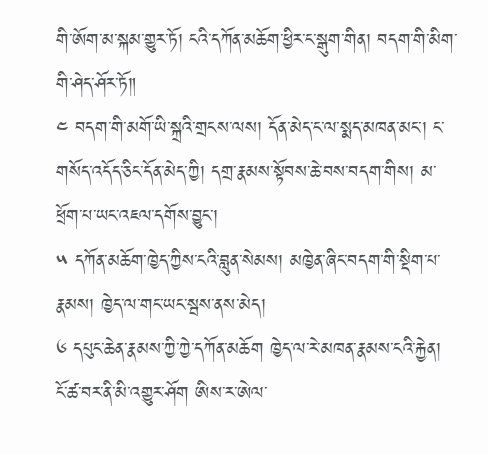གི་ཨོག་མ་སྐམ་གྱུར་ཏོ། ངའི་དཀོན་མཆོག་ཕྱིར་ང་སྒུག་གིན། བདག་གི་མིག་གི་ཤེད་ཤོར་ཏོ༎
༤ བདག་གི་མགོ་ཡི་སྐྲའི་གྲངས་ལས། དོན་མེད་ང་ལ་སྨད་མཁན་མང་། ང་གསོད་འདོད་ཅིང་དོན་མེད་ཀྱི། དགྲ་རྣམས་སྟོབས་ཆེ་བས་བདག་གིས། མ་ཕྲོག་པ་ཡང་འཇལ་དགོས་བྱུང་།
༥ དཀོན་མཆོག་ཁྱེད་ཀྱིས་ངའི་བླུན་སེམས། མཁྱེན་ཞིང་བདག་གི་སྡིག་པ་རྣམས། ཁྱེད་ལ་གང་ཡང་སྦས་ནས་མེད།
༦ དཔུང་ཆེན་རྣམས་ཀྱི་ཀྱེ་དཀོན་མཆོག ཁྱེད་ལ་རེ་མཁན་རྣམས་ངའི་རྐྱེན། ངོ་ཚ་བར་ནི་མི་འགྱུར་ཤོག ཨིས་ར་ཨེལ་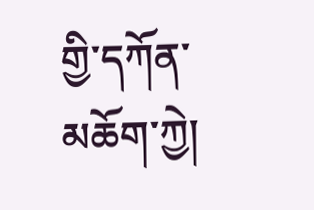གྱི་དཀོན་མཆོག་ཀྱེ།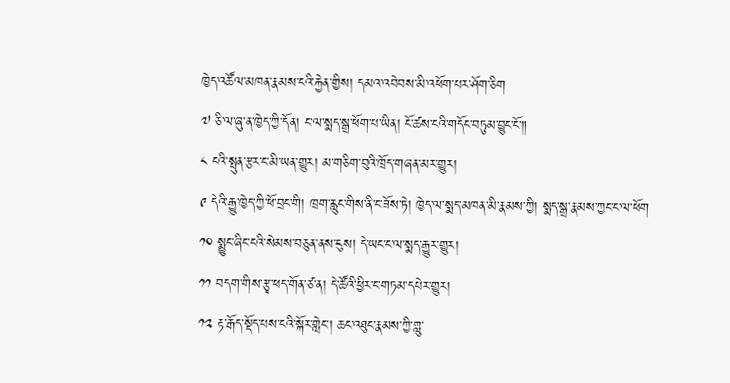ཁྱེད་འཚོལ་མཁན་རྣམས་ངའི་རྐྱེན་གྱིས། དམའ་འབེབས་མི་འཕོག་པར་ཤོག་ཅིག
༧ ཅི་ལ་ཞུ་ན་ཁྱེད་ཀྱི་དོན། ང་ལ་སྨད་སྒྲ་ཕོག་པ་ཡིན། ངོ་ཚས་ངའི་གདོང་བཏུམ་བྱུང་ངོ་༎
༨ ངའི་སྤུན་རྩར་ང་མི་ཡན་གྱུར། མ་གཅིག་བུའི་ཁྲོད་གཞན་མར་གྱུར།
༩ དེའི་རྒྱུ་ཁྱེད་ཀྱི་ཕོ་བྲང་གི། ཁྲག་རླུང་གིས་ནི་ང་ཟོས་ཏེ། ཁྱེད་ལ་སྨད་མཁན་མི་རྣམས་ཀྱི། སྨད་སྒྲ་རྣམས་ཀྱང་ང་ལ་ཕོག
༡༠ སྨྱུང་ཞིང་ངའི་སེམས་བཅུན་ནས་ངུས། དེ་ཡང་ང་ལ་སྨད་རྒྱུར་གྱུར།
༡༡ བདག་གིས་རྩྭ་ཕད་གོན་ཙ་ན། དེ་ཚོའི་ཕྱིར་ང་གཏམ་དཔེར་གྱུར།
༡༢ རྟ་རྒོད་སྡོད་པས་ངའི་སྐོར་གླེང་། ཆང་འཐུང་རྣམས་ཀྱི་གླུ་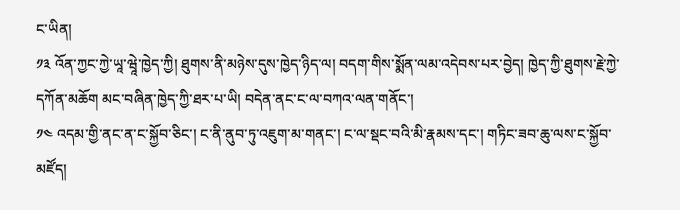ང་ཡིན།
༡༣ འོན་ཀྱང་ཀྱེ་ཡཱ་ཝཱེ་ཁྱེད་ཀྱི། ཐུགས་ནི་མཉེས་དུས་ཁྱེད་ཉིད་ལ། བདག་གིས་སྨོན་ལམ་འདེབས་པར་བྱེད། ཁྱེད་ཀྱི་ཐུགས་རྗེ་ཀྱེ་དཀོན་མཆོག མང་བཞིན་ཁྱེད་ཀྱི་ཐར་པ་ཡི། བདེན་ནང་ང་ལ་བཀའ་ལན་གནོང་།
༡༤ འདམ་གྱི་ནང་ན་ང་སྐྱོབ་ཅིང་། ང་ནི་ནུབ་ཏུ་འཇུག་མ་གནང་། ང་ལ་སྡང་བའི་མི་རྣམས་དང་། གཏིང་ཟབ་ཆུ་ལས་ང་སྐྱོབ་མཛོད།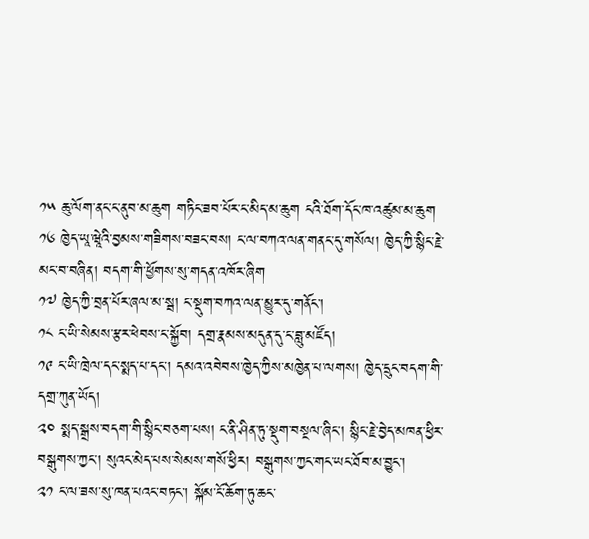༡༥ ཆུ་ལོག་ནང་ང་ནུབ་མ་ཆུག གཏིང་ཟབ་པོར་ང་མིད་མ་ཆུག ངའི་ཐོག་དོང་ཁ་འཚུམ་མ་ཆུག
༡༦ ཁྱེད་ཡཱ་ཝཱེའི་བྱམས་གཟིགས་བཟང་བས། ང་ལ་བཀའ་ལན་གནང་དུ་གསོལ། ཁྱེད་ཀྱི་སྙིང་རྗེ་མང་བ་བཞིན། བདག་གི་ཕྱོགས་སུ་གདན་འཁོར་ཞིག
༡༧ ཁྱེད་ཀྱི་བྲན་པོར་ཞལ་མ་སྦ། ང་སྡུག་བཀའ་ལན་མྱུར་དུ་གནོང་།
༡༨ ང་ཡི་སེམས་རྩར་ཕེབས་ང་སྐྱོབ། དགྲ་རྣམས་མདུན་དུ་ང་བླུ་མཛོད།
༡༩ ང་ཡི་ཁྲེལ་དང་སྨད་པ་དང་། དམའ་འབེབས་ཁྱེད་ཀྱིས་མཁྱེན་པ་ལགས། ཁྱེད་དྲུང་བདག་གི་དགྲ་ཀུན་ཡོད།
༢༠ སྨད་སྒྲས་བདག་གི་སྙིང་བཅག་པས། ང་ནི་ཤིན་ཏུ་སྡུག་བསྔལ་ཞིང་། སྙིང་རྗེ་བྱེད་མཁན་ཕྱིར་བསྒུགས་ཀྱང་། སུའང་མེད་པས་སེམས་གསོ་ཕྱིར། བསྒུགས་ཀྱང་གང་ཡང་ཐོབ་མ་བྱུང་།
༢༡ ང་ལ་ཟས་སུ་ཁན་པའང་བཏང་། སྐོམ་ངོ་ཆོག་ཏུ་ཆང་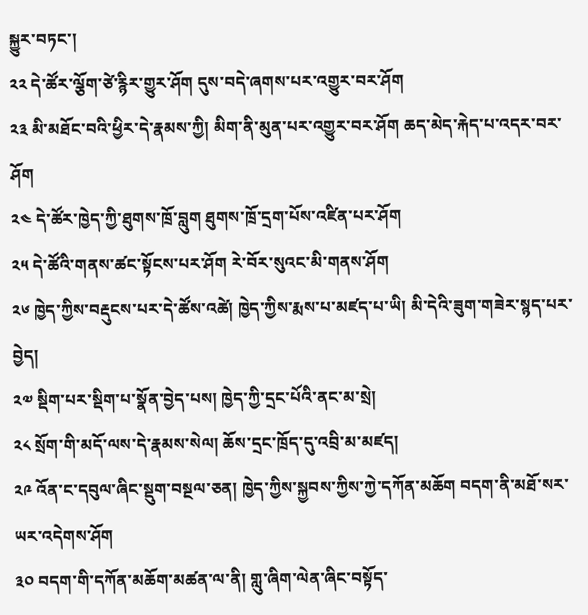སྐྱུར་བཏང་།
༢༢ དེ་ཚོར་ལྕོག་ཙེ་རྙིར་གྱུར་ཤོག དུས་བདེ་ཞགས་པར་འགྱུར་བར་ཤོག
༢༣ མི་མཐོང་བའི་ཕྱིར་དེ་རྣམས་ཀྱི། མིག་ནི་མུན་པར་འགྱུར་བར་ཤོག ཆད་མེད་རྐེད་པ་འདར་བར་ཤོག
༢༤ དེ་ཚོར་ཁྱེད་ཀྱི་ཐུགས་ཁྲོ་བླུག ཐུགས་ཁྲོ་དྲག་པོས་འཛིན་པར་ཤོག
༢༥ དེ་ཚོའི་གནས་ཚང་སྟོངས་པར་ཤོག རེ་བོར་སུའང་མི་གནས་ཤོག
༢༦ ཁྱེད་ཀྱིས་བརྡུངས་པར་དེ་ཚོས་འཚེ། ཁྱེད་ཀྱིས་རྨས་པ་མཛད་པ་ཡི། མི་དེའི་ཟུག་གཟེར་སྙད་པར་བྱེད།
༢༧ སྡིག་པར་སྡིག་པ་སྣོན་བྱེད་པས། ཁྱེད་ཀྱི་དྲང་པོའི་ནང་མ་སྲེ།
༢༨ སྲོག་གི་མདོ་ལས་དེ་རྣམས་སེལ། ཆོས་དྲང་ཁྲོད་དུ་འབྲི་མ་མཛད།
༢༩ འོན་ང་དབུལ་ཞིང་སྡུག་བསྔལ་ཅན། ཁྱེད་ཀྱིས་སྐྱབས་ཀྱིས་ཀྱེ་དཀོན་མཆོག བདག་ནི་མཐོ་སར་ཡར་འདེགས་ཤོག
༣༠ བདག་གི་དཀོན་མཆོག་མཚན་ལ་ནི། གླུ་ཞིག་ལེན་ཞིང་བསྟོད་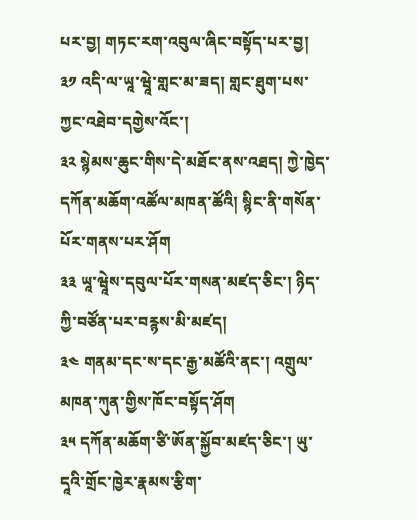པར་བྱ། གཏང་རག་འབུལ་ཞིང་བསྟོད་པར་བྱ།
༣༡ འདི་ལ་ཡཱ་ཝཱེ་གླང་མ་ཟད། གླང་ཐུག་པས་ཀྱང་འཐེབ་དགྱེས་འོང་།
༣༢ སྙེམས་ཆུང་གིས་དེ་མཐོང་ནས་འཐད། ཀྱེ་ཁྱེད་དཀོན་མཆོག་འཚོལ་མཁན་ཚོའི། སྙིང་ནི་གསོན་པོར་གནས་པར་ཤོག
༣༣ ཡཱ་ཝཱེས་དབུལ་པོར་གསན་མཛད་ཅིང་། ཉིད་ཀྱི་བཙོན་པར་བརྙས་མི་མཛད།
༣༤ གནམ་དང་ས་དང་རྒྱ་མཚོའི་ནང་། འགྲུལ་མཁན་ཀུན་གྱིས་ཁོང་བསྟོད་ཤོག
༣༥ དཀོན་མཆོག་ཙི་ཨོན་སྐྱོབ་མཛད་ཅིང་། ཡུ་དཱའི་གྲོང་ཁྱེར་རྣམས་རྩིག་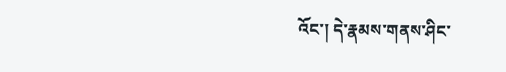འོང་། དེ་རྣམས་གནས་ཤིང་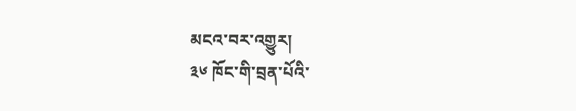མངའ་བར་འགྱུར།
༣༦ ཁོང་གི་བྲན་པོའི་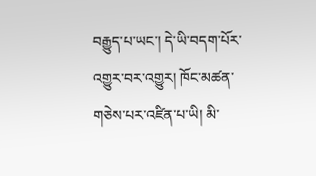བརྒྱུད་པ་ཡང་། དེ་ཡི་བདག་པོར་འགྱུར་བར་འགྱུར། ཁོང་མཚན་གཅེས་པར་འཛིན་པ་ཡི། མི་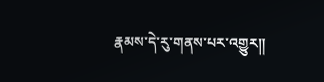རྣམས་དེ་རུ་གནས་པར་འགྱུར༎